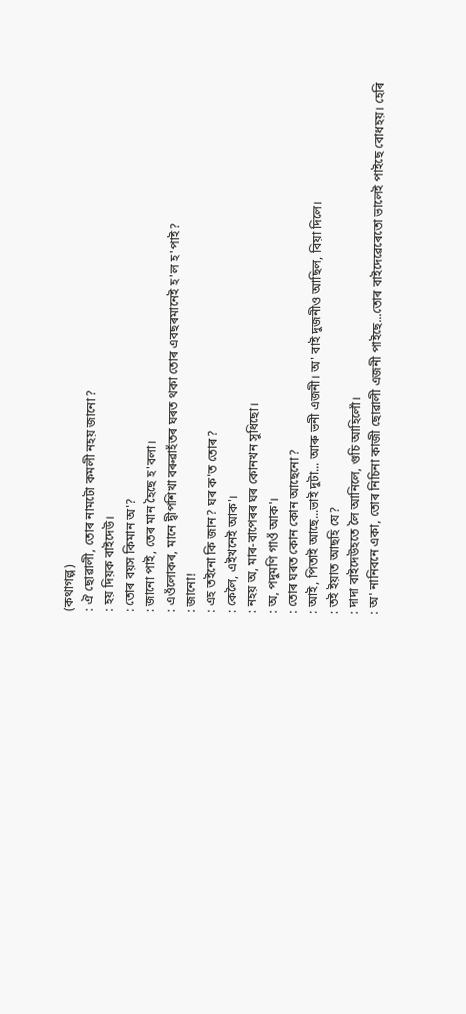(কথাগল্প)
: ঐ ছোৱালী, তোৰ নামটো কমলী নহয় জানো?
: হয় দিয়ক বাইদেউ।
: তোৰ বয়স কিমান অ'?
: জানো পাই, তেৰ মান হৈছে হ'বলা।
: এওঁলোকৰ, মানে দ্বীপশিখা বৰুৱাহঁতৰ ঘৰত থকা তোৰ এবছৰমানেই হ'ল হ'পাই?
: জানো!
: এহ তইনো কি জান? ঘৰ ক'ত তোৰ?
: কেলৈ, এইখনেই আক'।
: নহয় অ, মাৰ-বাপেৰৰ ঘৰ কোনখন সুধিছো।
: অ, পদুমণি গাওঁ আক'।
: তোৰ ঘৰত কোন কোন আছেনো?
: আই, পিতাই আছে...ভাই দুটা... আৰু ভনী এজনী। অ' বাই দুজনীও আছিল, বিয়া দিলে।
: তই ইয়াত আছহি যে?
: দাদা বাইদেউহতে লৈ আনিলে, গুচি আহিলোঁ।
: অ' নানিবনে একা, তোৰ নিচিনা কাজী ছোৱালী এজনী পাইছে...তোৰ বাইদেৱেৰেতো ভালেই পাইছে বোধহয়। হেৰি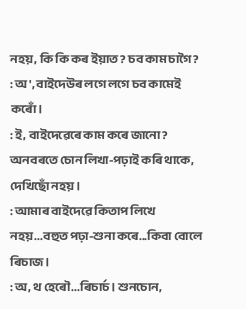নহয়, কি কি কৰ ইয়াত? চব কাম চাগৈ?
: অ', বাইদেউৰ লগে লগে চব কামেই কৰোঁ।
: ই, বাইদেৱেৰে কাম কৰে জানো? অনবৰতে চোন লিখা-পঢ়াই কৰি থাকে, দেখিছোঁ নহয়।
: আমাৰ বাইদেৱে কিতাপ লিখে নহয়...বহুত পঢ়া-শুনা কৰে...কিবা বোলে ৰিচাজ।
: অ, থ হেৰৌ...ৰিচাৰ্চ। শুনচোন,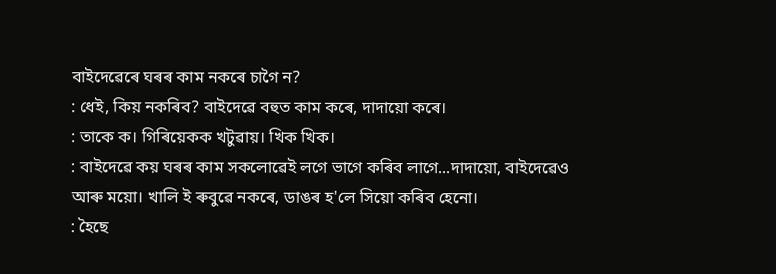বাইদেৱেৰে ঘৰৰ কাম নকৰে চাগৈ ন?
: ধেই, কিয় নকৰিব? বাইদেৱে বহুত কাম কৰে, দাদায়ো কৰে।
: তাকে ক। গিৰিয়েকক খটুৱায়। খিক খিক।
: বাইদেৱে কয় ঘৰৰ কাম সকলোৱেই লগে ভাগে কৰিব লাগে...দাদায়ো, বাইদেৱেও আৰু ময়ো। খালি ই ৰুবুৱে নকৰে, ডাঙৰ হ'লে সিয়ো কৰিব হেনো।
: হৈছে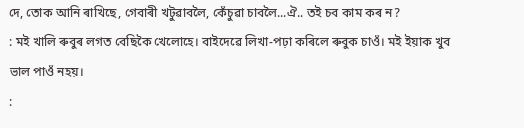দে, তোক আনি ৰাখিছে, গেবাৰী খটুৱাবলৈ, কেঁচুৱা চাবলৈ...ঐ.. তই চব কাম কৰ ন?
: মই খালি ৰুবুৰ লগত বেছিকৈ খেলোহে। বাইদেৱে লিখা-পঢ়া কৰিলে ৰুবুক চাওঁ। মই ইয়াক খুব ভাল পাওঁ নহয়।
: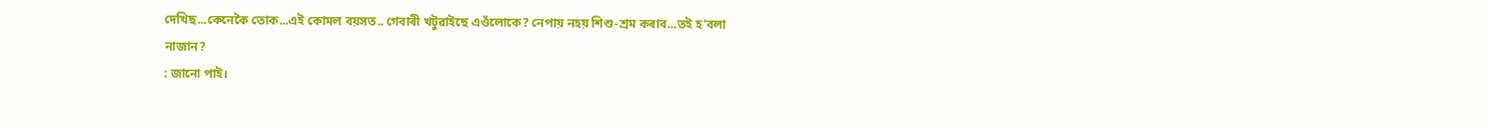দেখিছ...কেনেকৈ তোক...এই কোমল বয়সত.. গেবাৰী খটুৱাইছে এওঁলোকে? নেপায় নহয় শিশু-শ্ৰম কৰাব...তই হ'বলা নাজান?
: জানো পাই।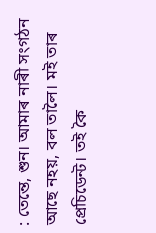: তেন্তে, শুন। আমাৰ নাৰী সংগঠন আছে নহয়, বল তালৈ। মই তাৰ প্ৰেচিডেন্ট। তই কৈ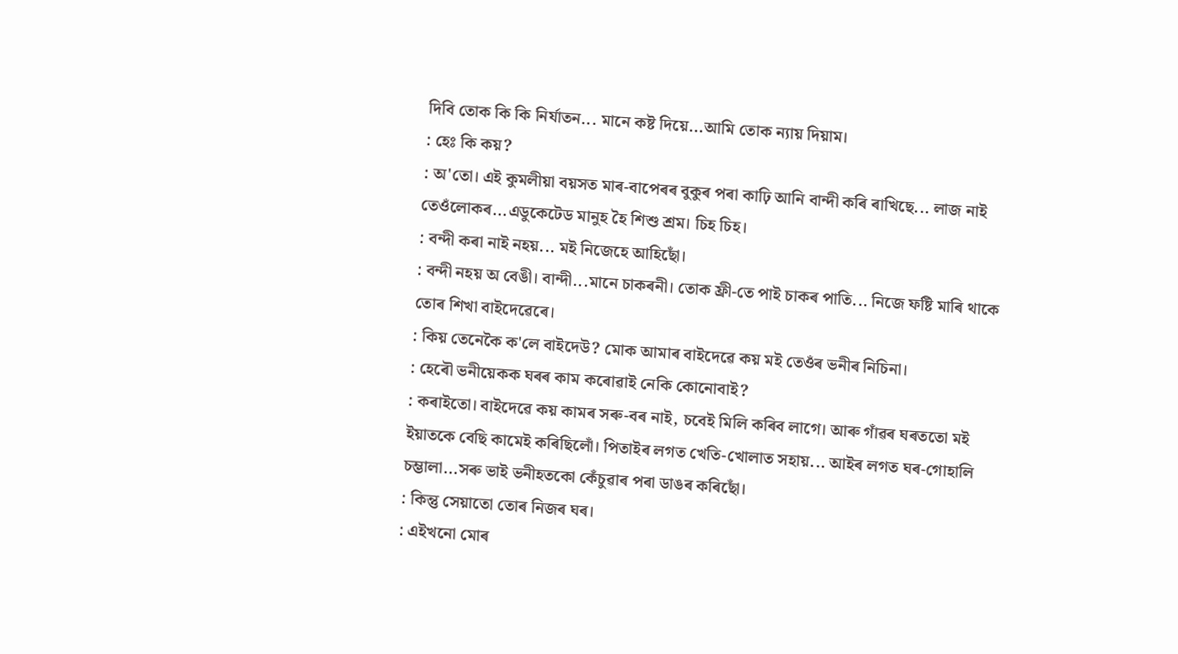দিবি তোক কি কি নিৰ্যাতন... মানে কষ্ট দিয়ে...আমি তোক ন্যায় দিয়াম।
: হেঃ কি কয়?
: অ'তো। এই কুমলীয়া বয়সত মাৰ-বাপেৰৰ বুকুৰ পৰা কাঢ়ি আনি বান্দী কৰি ৰাখিছে... লাজ নাই তেওঁলোকৰ...এডুকেটেড মানুহ হৈ শিশু শ্ৰম। চিহ চিহ।
: বন্দী কৰা নাই নহয়... মই নিজেহে আহিছোঁ।
: বন্দী নহয় অ বেঙী। বান্দী...মানে চাকৰনী। তোক ফ্ৰী-তে পাই চাকৰ পাতি... নিজে ফষ্টি মাৰি থাকে তোৰ শিখা বাইদেৱেৰে।
: কিয় তেনেকৈ ক'লে বাইদেউ? মোক আমাৰ বাইদেৱে কয় মই তেওঁৰ ভনীৰ নিচিনা।
: হেৰৌ ভনীয়েকক ঘৰৰ কাম কৰোৱাই নেকি কোনোবাই?
: কৰাইতো। বাইদেৱে কয় কামৰ সৰু-বৰ নাই, চবেই মিলি কৰিব লাগে। আৰু গাঁৱৰ ঘৰততো মই ইয়াতকে বেছি কামেই কৰিছিলোঁ। পিতাইৰ লগত খেতি-খোলাত সহায়... আইৰ লগত ঘৰ-গোহালি চম্ভালা...সৰু ভাই ভনীহতকো কেঁচুৱাৰ পৰা ডাঙৰ কৰিছোঁ।
: কিন্তু সেয়াতো তোৰ নিজৰ ঘৰ।
: এইখনো মোৰ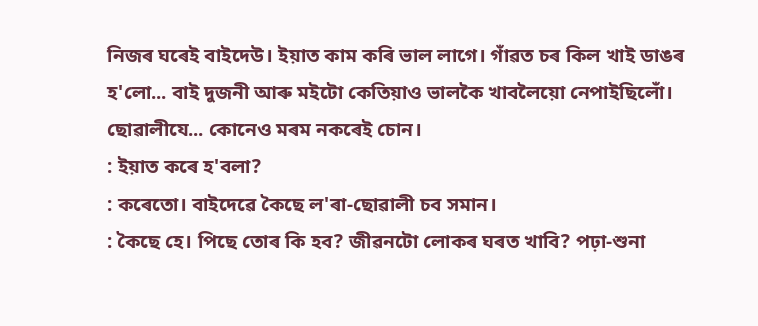নিজৰ ঘৰেই বাইদেউ। ইয়াত কাম কৰি ভাল লাগে। গাঁৱত চৰ কিল খাই ডাঙৰ হ'লো... বাই দুজনী আৰু মইটো কেতিয়াও ভালকৈ খাবলৈয়ো নেপাইছিলোঁ। ছোৱালীযে... কোনেও মৰম নকৰেই চোন।
: ইয়াত কৰে হ'বলা?
: কৰেতো। বাইদেৱে কৈছে ল'ৰা-ছোৱালী চব সমান।
: কৈছে হে। পিছে তোৰ কি হব? জীৱনটো লোকৰ ঘৰত খাবি? পঢ়া-শুনা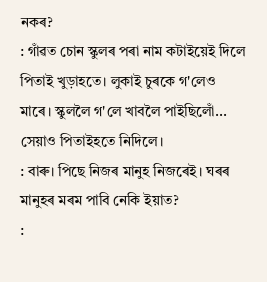নকৰ?
: গাঁৱত চোন স্কুলৰ পৰা নাম কটাইয়েই দিলে পিতাই খুড়াহতে। লুকাই চুৰকে গ'লেও মাৰে। স্কুললৈ গ'লে খাবলৈ পাইছিলোঁ... সেয়াও পিতাইহতে নিদিলে।
: বাৰু। পিছে নিজৰ মানুহ নিজৰেই। ঘৰৰ মানুহৰ মৰম পাবি নেকি ইয়াত?
: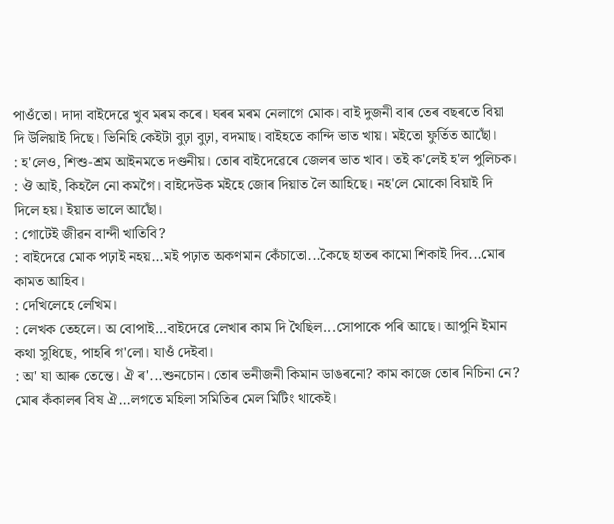পাওঁতো। দাদা বাইদেৱে খুব মৰম কৰে। ঘৰৰ মৰম নেলাগে মোক। বাই দুজনী বাৰ তেৰ বছৰতে বিয়া দি উলিয়াই দিছে। ভিনিহি কেইটা বুঢ়া বুঢ়া, বদমাছ। বাইহতে কান্দি ভাত খায়। মইতো ফুৰ্তিত আছোঁ।
: হ'লেও, শিশু-শ্ৰম আইনমতে দণ্ডনীয়। তোৰ বাইদেৱেৰে জেলৰ ভাত খাব। তই ক'লেই হ'ল পুলিচক।
: ঔ আই, কিহলৈ নো কমগৈ। বাইদেউক মইহে জোৰ দিয়াত লৈ আহিছে। নহ'লে মোকো বিয়াই দি দিলে হয়। ইয়াত ভালে আছোঁ।
: গোটেই জীৱন বান্দী খাতিবি?
: বাইদেৱে মোক পঢ়াই নহয়...মই পঢ়াত অকণমান কেঁচাতো...কৈছে হাতৰ কামো শিকাই দিব...মোৰ কামত আহিব।
: দেখিলেহে লেখিম।
: লেখক তেহলে। অ বোপাই...বাইদেৱে লেখাৰ কাম দি থৈছিল...সোপাকে পৰি আছে। আপুনি ইমান কথা সুধিছে, পাহৰি গ'লো। যাওঁ দেইবা।
: অ' যা আৰু তেন্তে। ঐ ৰ'...শুনচোন। তোৰ ভনীজনী কিমান ডাঙৰনো? কাম কাজে তোৰ নিচিনা নে? মোৰ কঁকালৰ বিষ ঐ...লগতে মহিলা সমিতিৰ মেল মিটিং থাকেই।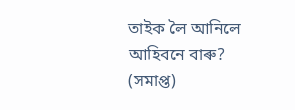তাইক লৈ আনিলে আহিবনে বাৰু?
(সমাপ্ত)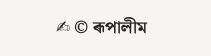✍ © ৰূপালীম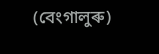(বেংগালুৰু)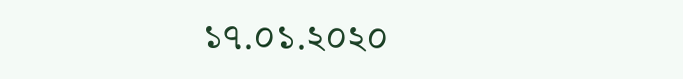১৭.০১.২০২০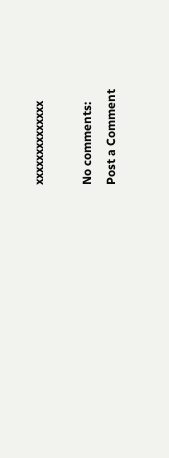xxxxxxxxxxxxxx

No comments:
Post a Comment